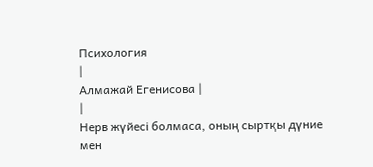Психология
|
Алмажай Егенисова |
|
Нерв жүйесі болмаса, оның сыртқы дүние мен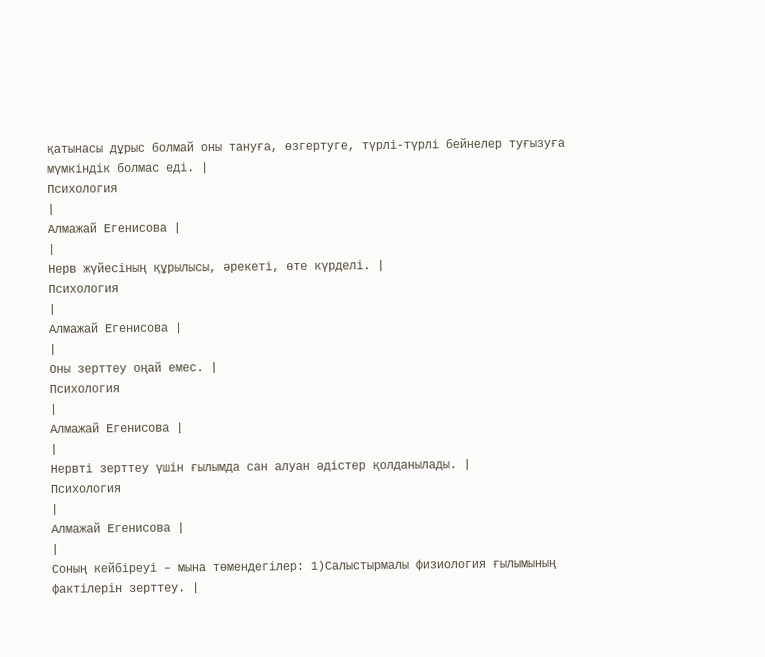қатынасы дұрыс болмай оны тануға, өзгертуге, түрлі-түрлі бейнелер туғызуға мүмкіндік болмас еді. |
Психология
|
Алмажай Егенисова |
|
Нерв жүйесіның құрылысы, әрекеті, өте күрделі. |
Психология
|
Алмажай Егенисова |
|
Оны зерттеу оңай емес. |
Психология
|
Алмажай Егенисова |
|
Нервті зерттеу үшін ғылымда сан алуан әдістер қолданылады. |
Психология
|
Алмажай Егенисова |
|
Соның кейбіреуі – мына төмендегілер: 1)Салыстырмалы физиология ғылымының фактілерін зерттеу. |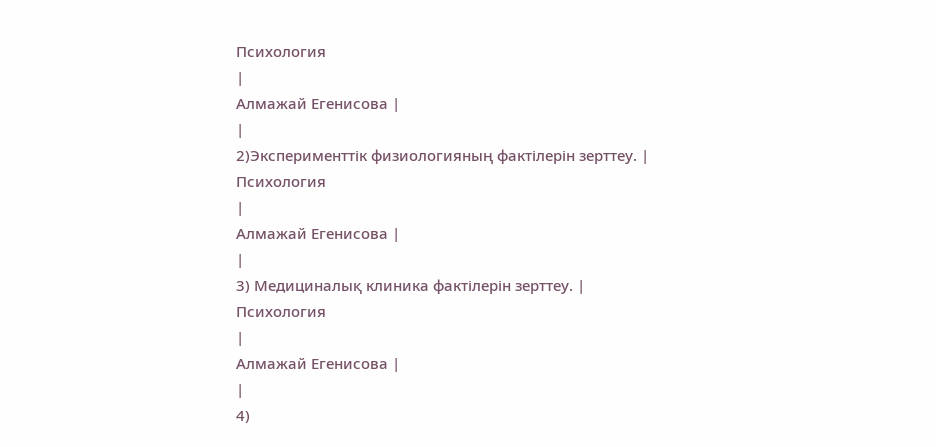Психология
|
Алмажай Егенисова |
|
2)Эксперименттік физиологияның фактілерін зерттеу. |
Психология
|
Алмажай Егенисова |
|
3) Медициналық клиника фактілерін зерттеу. |
Психология
|
Алмажай Егенисова |
|
4)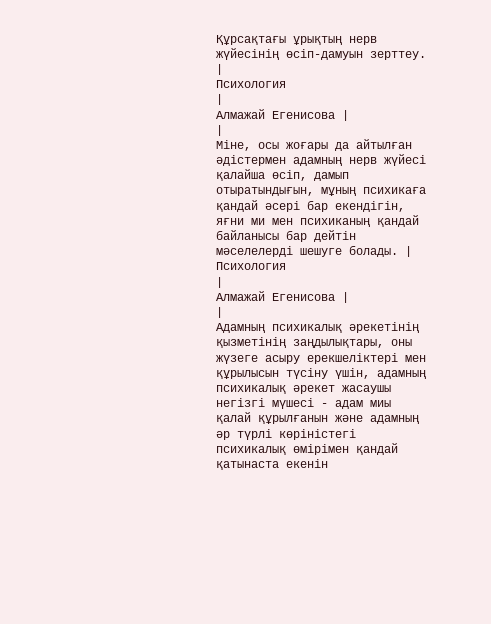Құрсақтағы ұрықтың нерв жүйесінің өсіп-дамуын зерттеу. |
Психология
|
Алмажай Егенисова |
|
Міне, осы жоғары да айтылған әдістермен адамның нерв жүйесі қалайша өсіп, дамып отыратындығын, мұның психикаға қандай әсері бар екендігін, яғни ми мен психиканың қандай байланысы бар дейтін мәселелерді шешуге болады. |
Психология
|
Алмажай Егенисова |
|
Адамның психикалық әрекетінің қызметінің заңдылықтары, оны жүзеге асыру ерекшеліктері мен құрылысын түсіну үшін, адамның психикалық әрекет жасаушы негізгі мүшесі - адам миы қалай құрылғанын және адамның әр түрлі көріністегі психикалық өмірімен қандай қатынаста екенін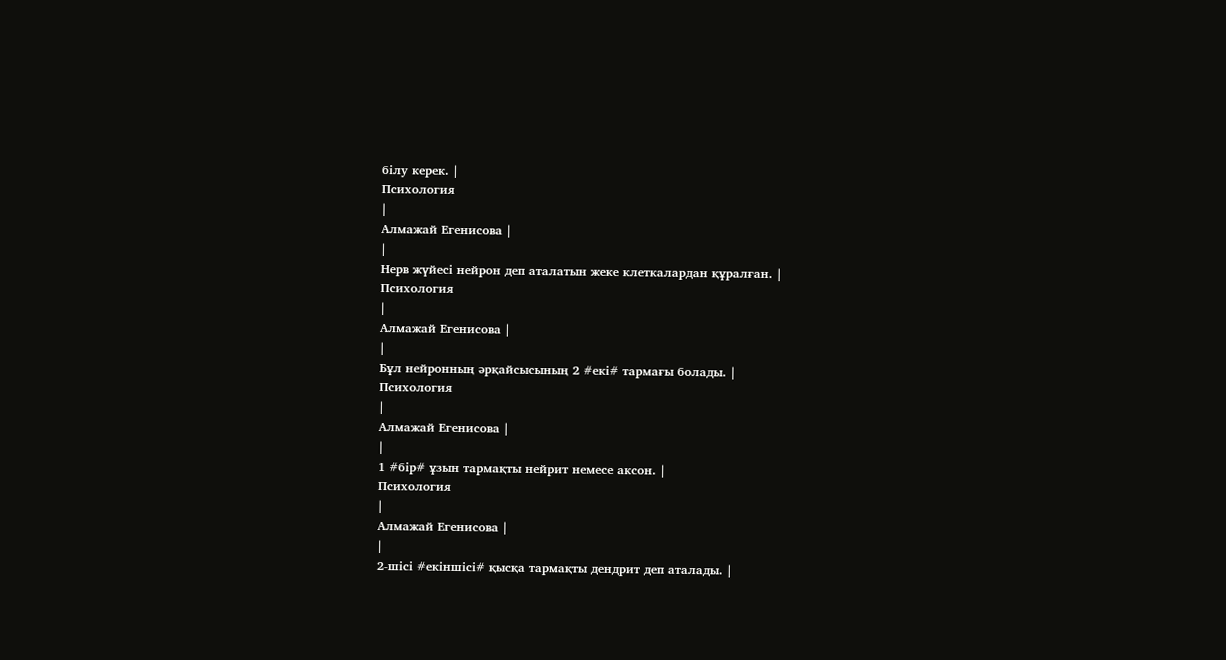білу керек. |
Психология
|
Алмажай Егенисова |
|
Нерв жүйесі нейрон деп аталатын жеке клеткалардан құралған. |
Психология
|
Алмажай Егенисова |
|
Бұл нейронның әрқайсысының 2 #екі# тармағы болады. |
Психология
|
Алмажай Егенисова |
|
1 #бір# ұзын тармақты нейрит немесе аксон. |
Психология
|
Алмажай Егенисова |
|
2-шісі #екіншісі# қысқа тармақты дендрит деп аталады. |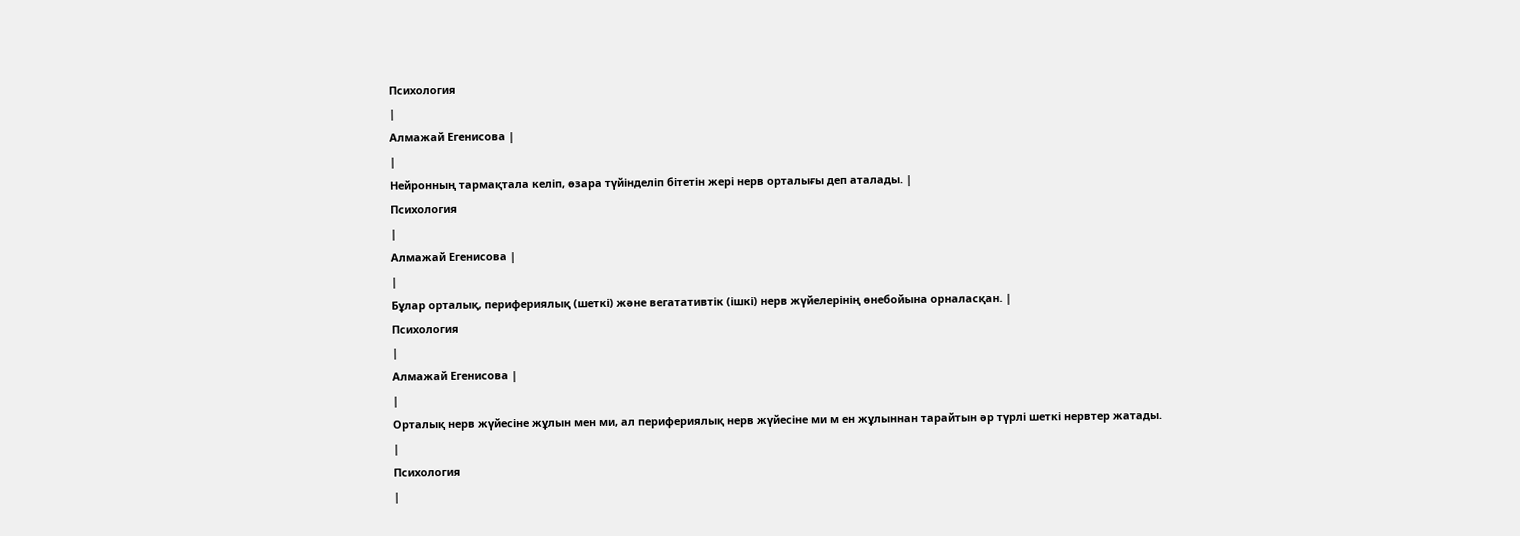Психология
|
Алмажай Егенисова |
|
Нейронның тармақтала келіп, өзара түйінделіп бітетін жері нерв орталығы деп аталады. |
Психология
|
Алмажай Егенисова |
|
Бұлар орталық, перифериялық (шеткі) және вегатативтік (ішкі) нерв жүйелерінің өнебойына орналасқан. |
Психология
|
Алмажай Егенисова |
|
Орталық нерв жүйесіне жұлын мен ми, ал перифериялық нерв жүйесіне ми м ен жұлыннан тарайтын әр түрлі шеткі нервтер жатады. |
Психология
|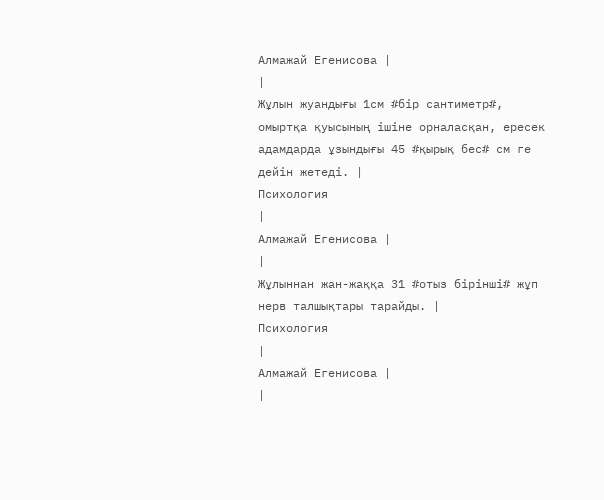Алмажай Егенисова |
|
Жұлын жуандығы 1см #бір сантиметр#, омыртқа қуысының ішіне орналасқан, ересек адамдарда ұзындығы 45 #қырық бес# см ге дейін жетеді. |
Психология
|
Алмажай Егенисова |
|
Жұлыннан жан-жаққа 31 #отыз бірінші# жұп нерв талшықтары тарайды. |
Психология
|
Алмажай Егенисова |
|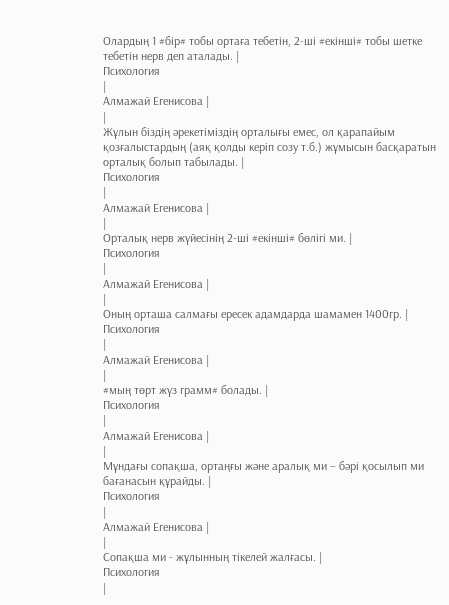Олардың 1 #бір# тобы ортаға тебетін, 2-ші #екінші# тобы шетке тебетін нерв деп аталады. |
Психология
|
Алмажай Егенисова |
|
Жұлын біздің әрекетіміздің орталығы емес, ол қарапайым қозғалыстардың (аяқ қолды керіп созу т.б.) жұмысын басқаратын орталық болып табылады. |
Психология
|
Алмажай Егенисова |
|
Орталық нерв жүйесінің 2-ші #екінші# бөлігі ми. |
Психология
|
Алмажай Егенисова |
|
Оның орташа салмағы ересек адамдарда шамамен 1400гр. |
Психология
|
Алмажай Егенисова |
|
#мың төрт жүз грамм# болады. |
Психология
|
Алмажай Егенисова |
|
Мұндағы сопақша, ортаңғы және аралық ми – бәрі қосылып ми бағанасын құрайды. |
Психология
|
Алмажай Егенисова |
|
Сопақша ми - жұлынның тікелей жалғасы. |
Психология
|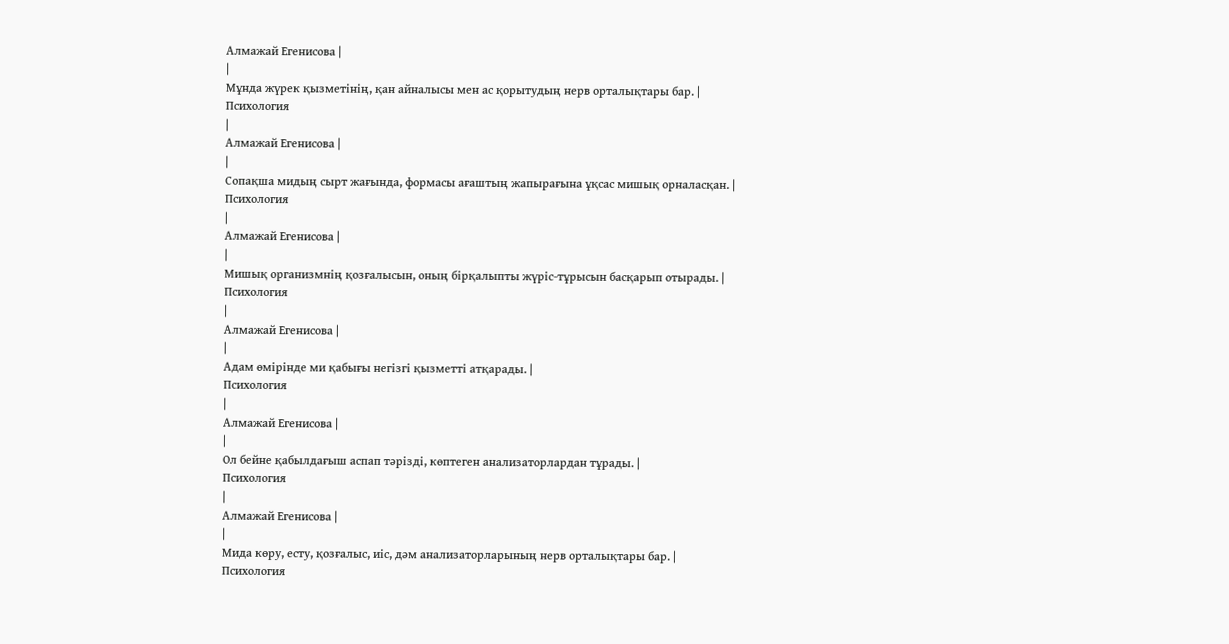Алмажай Егенисова |
|
Мұнда жүрек қызметінің, қан айналысы мен ас қорытудың нерв орталықтары бap. |
Психология
|
Алмажай Егенисова |
|
Сопақша мидың сырт жағында, формасы ағаштың жапырағына ұқсас мишық орналасқан. |
Психология
|
Алмажай Егенисова |
|
Мишық организмнің қозғалысын, оның бірқалыпты жүріс-тұрысын басқарып отырады. |
Психология
|
Алмажай Егенисова |
|
Адам өмірінде ми қабығы негізгі қызметті атқарады. |
Психология
|
Алмажай Егенисова |
|
Ол бейне қабылдағыш аспап тәрізді, көптеген анализаторлардан тұрады. |
Психология
|
Алмажай Егенисова |
|
Мида көру, есту, қозғалыс, иіс, дәм анализаторларының нерв орталықтары бар. |
Психология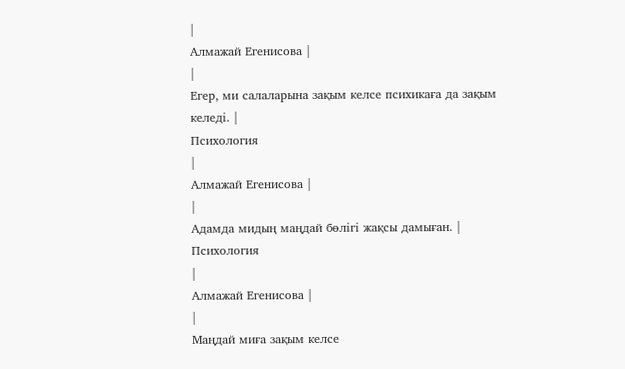|
Алмажай Егенисова |
|
Егер, ми салаларына зақым келсе психикаға да зақым келеді. |
Психология
|
Алмажай Егенисова |
|
Адамда мидың маңдай бөлігі жақсы дамыған. |
Психология
|
Алмажай Егенисова |
|
Маңдай миға зақым келсе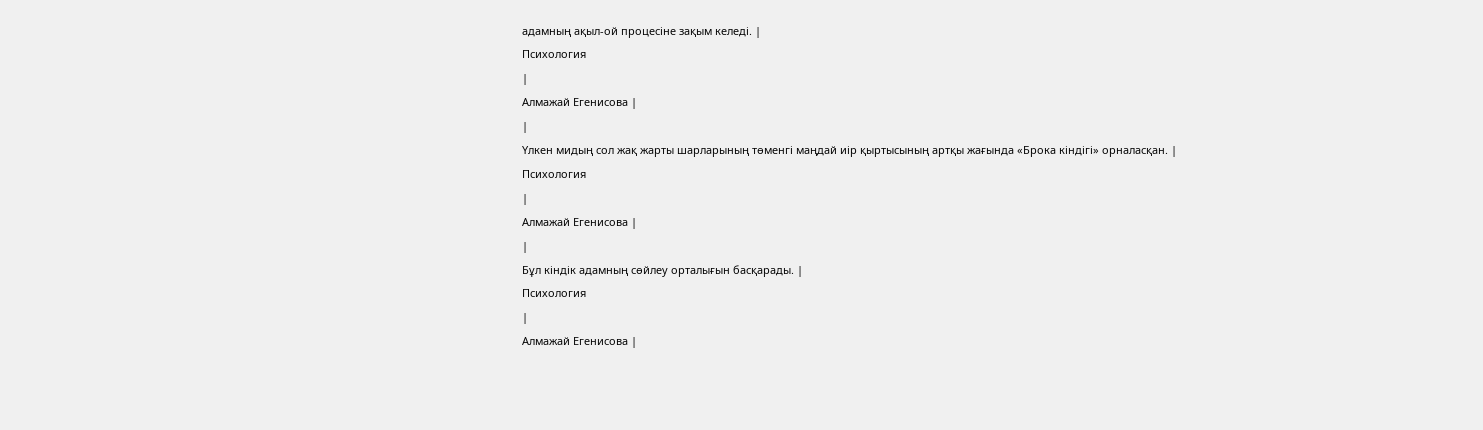адамның ақыл-ой процесіне зақым келеді. |
Психология
|
Алмажай Егенисова |
|
Үлкен мидың сол жақ жарты шарларының төменгі маңдай иір қыртысының артқы жағында «Брока кіндігі» орналасқан. |
Психология
|
Алмажай Егенисова |
|
Бұл кіндік адамның сөйлеу орталығын басқарады. |
Психология
|
Алмажай Егенисова |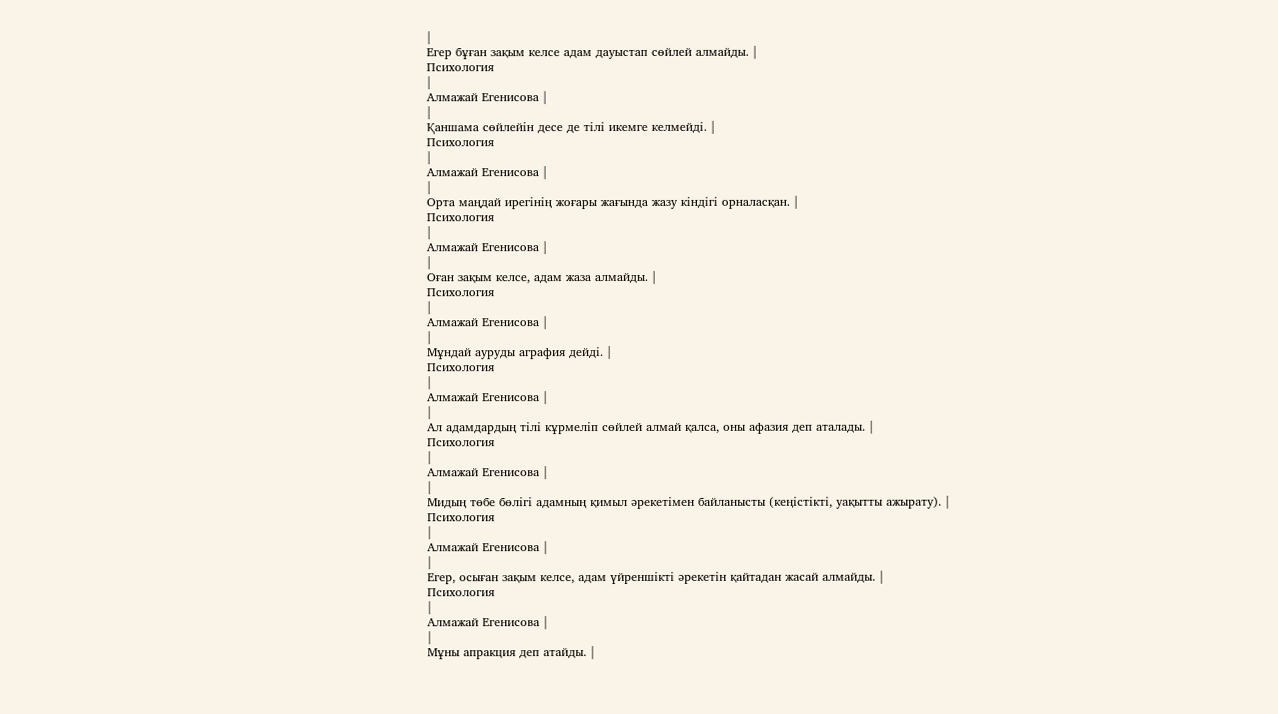|
Егер бұған зақым келсе адам дауыстап сөйлей алмайды. |
Психология
|
Алмажай Егенисова |
|
Қаншама сөйлейін десе де тілі икемге келмейді. |
Психология
|
Алмажай Егенисова |
|
Орта маңдай ирегінің жоғары жағында жазу кіндігі орналасқан. |
Психология
|
Алмажай Егенисова |
|
Оған зақым келсе, адам жаза алмайды. |
Психология
|
Алмажай Егенисова |
|
Мұндай ауруды аграфия дейді. |
Психология
|
Алмажай Егенисова |
|
Ал адамдардың тілі кұрмеліп сөйлей алмай қалса, оны афазия деп аталады. |
Психология
|
Алмажай Егенисова |
|
Мидың төбе бөлігі адамның қимыл әрекетімен байланысты (кеңістікті, уақытты ажырату). |
Психология
|
Алмажай Егенисова |
|
Егер, осыған зақым келсе, адам үйреншікті әрекетін қайтадан жасай алмайды. |
Психология
|
Алмажай Егенисова |
|
Мұны апракция деп атайды. |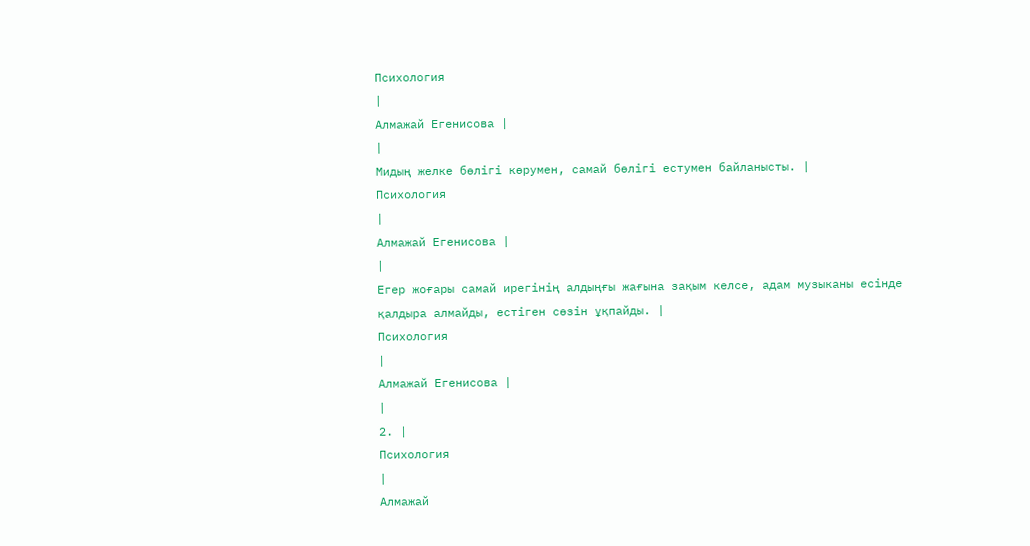Психология
|
Алмажай Егенисова |
|
Мидың желке бөлігі көрумен, самай бөлігі естумен байланысты. |
Психология
|
Алмажай Егенисова |
|
Егер жоғары самай ирегінің алдыңғы жағына зақым келсе, адам музыканы есінде қалдыра алмайды, естіген сөзін ұқпайды. |
Психология
|
Алмажай Егенисова |
|
2. |
Психология
|
Алмажай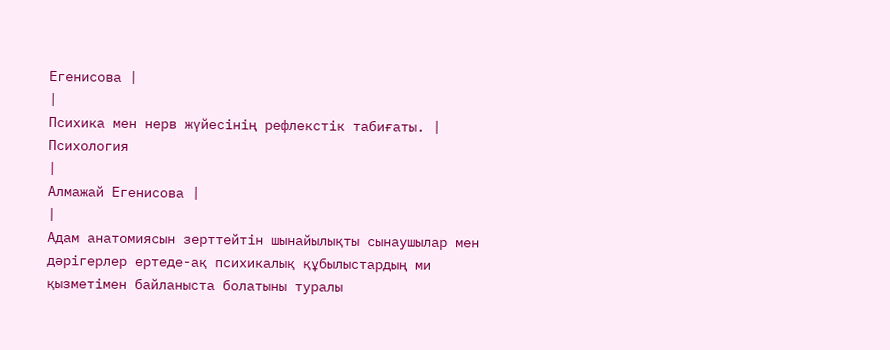Егенисова |
|
Психика мен нерв жүйесінің рефлекстік табиғаты. |
Психология
|
Алмажай Егенисова |
|
Адам анатомиясын зерттейтін шынайылықты сынаушылар мен дәрігерлер ертеде-ақ психикалық құбылыстардың ми қызметімен байланыста болатыны туралы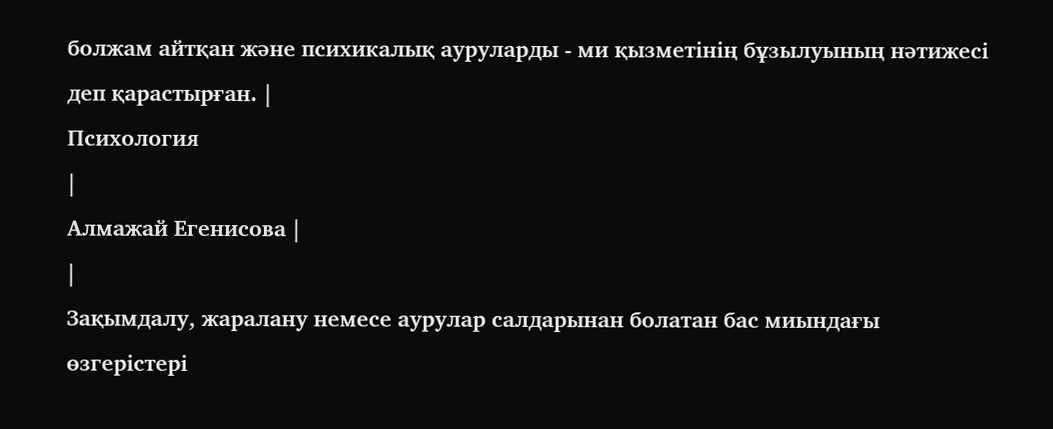болжам айтқан және психикалық ауруларды - ми қызметінің бұзылуының нәтижесі деп қарастырған. |
Психология
|
Алмажай Егенисова |
|
Зақымдалу, жаралану немесе аурулар салдарынан болатан бас миындағы өзгерістері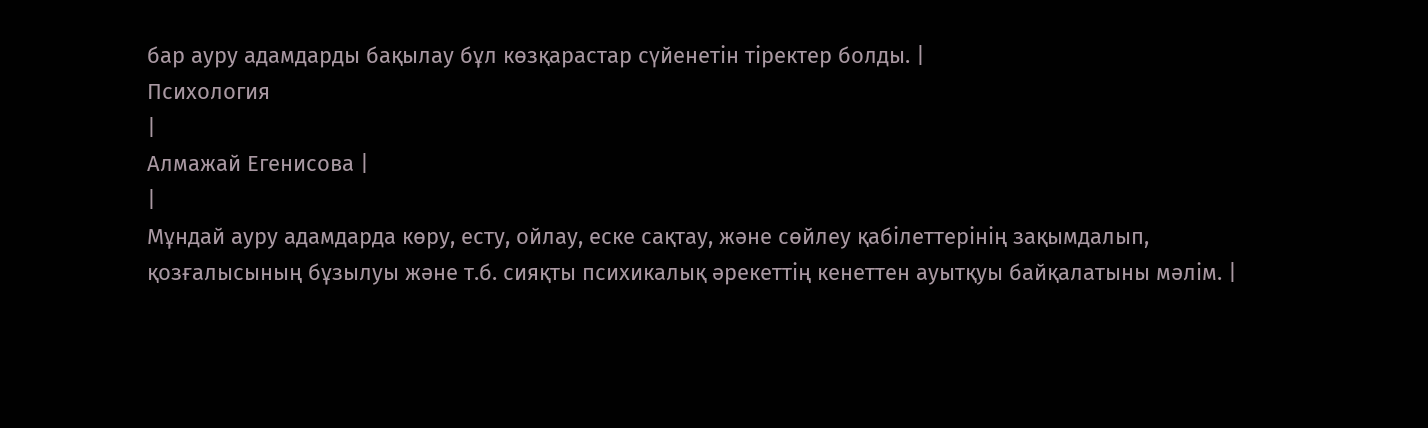бар ауру адамдарды бақылау бұл көзқарастар сүйенетін тіректер болды. |
Психология
|
Алмажай Егенисова |
|
Мұндай ауру адамдарда көру, есту, ойлау, еске сақтау, және сөйлеу қабілеттерінің зақымдалып, қозғалысының бұзылуы және т.б. сияқты психикалық әрекеттің кенеттен ауытқуы байқалатыны мәлім. |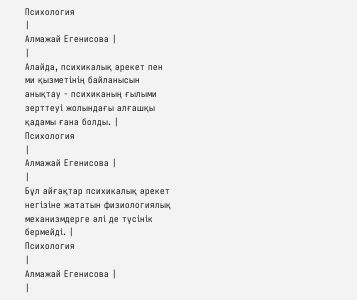Психология
|
Алмажай Егенисова |
|
Алайда, психикалық әрекет пен ми қызметінің байланысын анықтау - психиканың ғылыми зерттеуі жолындағы алғашқы қадамы ғана болды. |
Психология
|
Алмажай Егенисова |
|
Бұл айғақтар психикалық әрекет негізіне жататын физиологиялық механизмдерге әлі де түсінік бермейді. |
Психология
|
Алмажай Егенисова |
|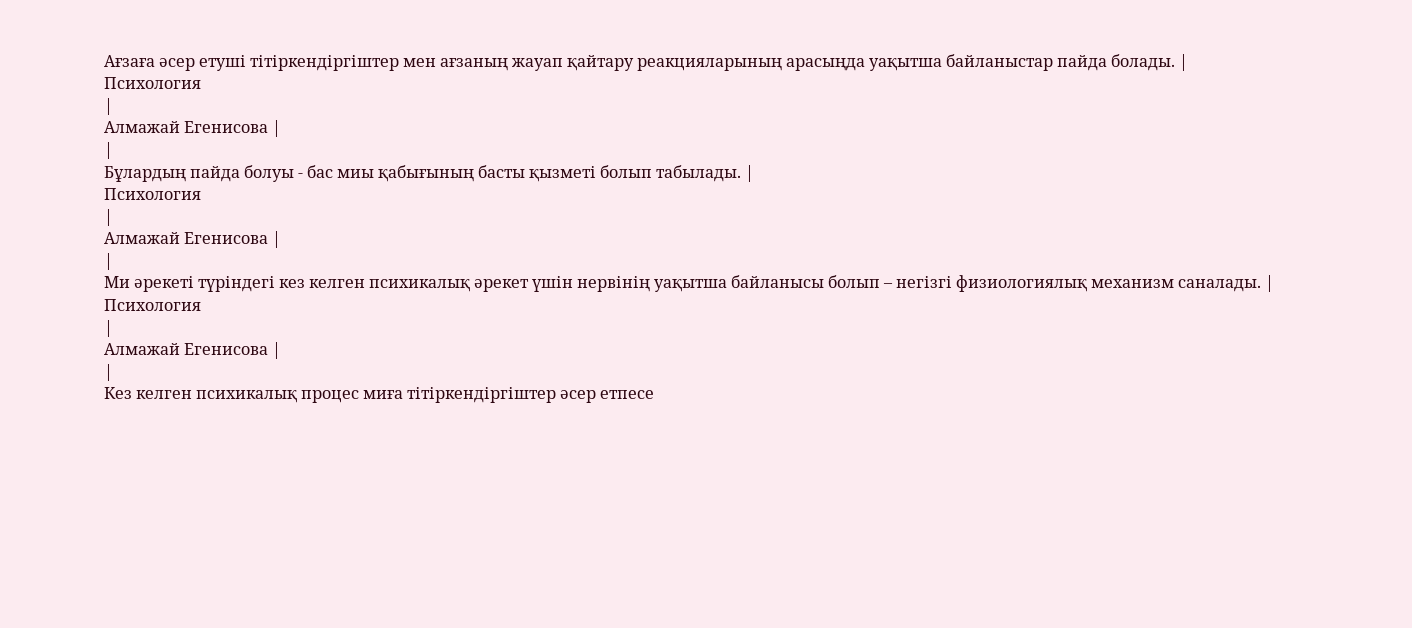Ағзаға әсер етуші тітіркендіргіштер мен ағзаның жауап қайтару реакцияларының арасыңда уақытша байланыстар пайда болады. |
Психология
|
Алмажай Егенисова |
|
Бұлардың пайда болуы - бас миы қабығының басты қызметі болып табылады. |
Психология
|
Алмажай Егенисова |
|
Ми әрекеті түріндегі кез келген психикалық әрекет үшін нервінің уақытша байланысы болып – негізгі физиологиялық механизм саналады. |
Психология
|
Алмажай Егенисова |
|
Кез келген психикалық процес миға тітіркендіргіштер әсер етпесе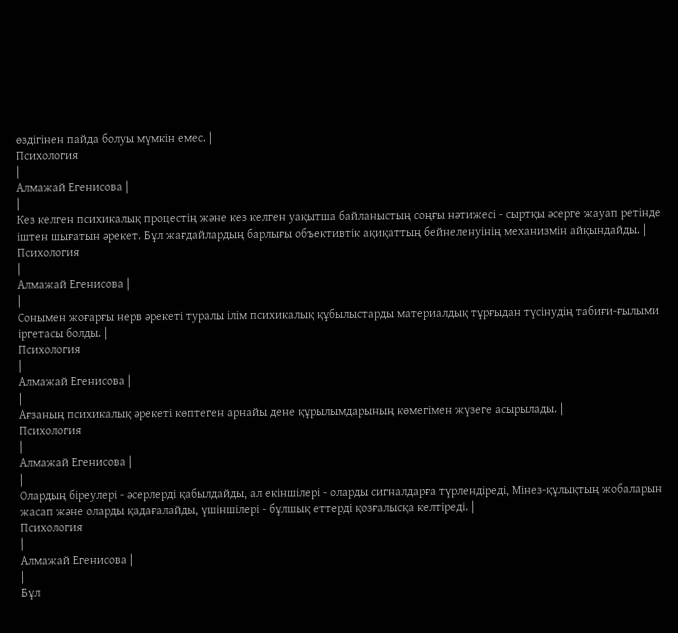өздігінен пайда болуы мүмкін емес. |
Психология
|
Алмажай Егенисова |
|
Кез келген психикалық процестің және кез келген уақытша байланыстың соңғы нәтижесі - сыртқы әсерге жауап ретінде іштен шығатын әрекет. Бұл жағдайлардың барлығы объективтік ақиқаттың бейнеленуінің механизмін айқындайды. |
Психология
|
Алмажай Егенисова |
|
Сонымен жоғарғы нерв әрекеті туралы ілім психикалық құбылыстарды материалдық тұрғыдан түсінудің табиғи-ғылыми іргетасы болды. |
Психология
|
Алмажай Егенисова |
|
Ағзаның психикалық әрекеті көптеген арнайы дене құрылымдарының көмегімен жүзеге асырылады. |
Психология
|
Алмажай Егенисова |
|
Олардың біреулері - әсерлерді қабылдайды, ал екіншілері - оларды сигналдарға түрлендіреді, Мінез-құлықтың жобаларын жасап және оларды қадағалайды, үшіншілері - бұлшық еттерді қозғалысқа келтіреді. |
Психология
|
Алмажай Егенисова |
|
Бұл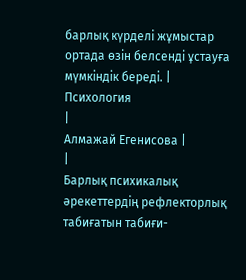барлық күрделі жұмыстар ортада өзін белсенді ұстауға мүмкіндік береді. |
Психология
|
Алмажай Егенисова |
|
Барлық психикалық әрекеттердің рефлекторлық табиғатын табиғи-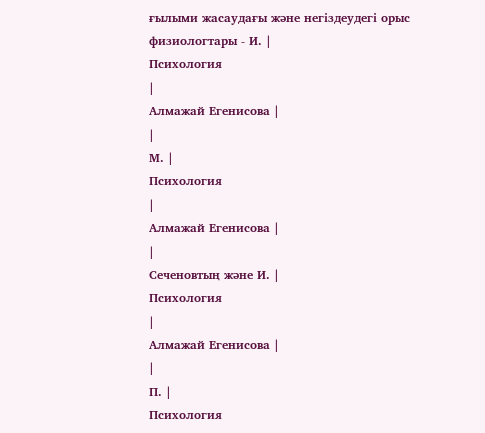ғылыми жасаудағы және негіздеудегі орыс физиологтары - И. |
Психология
|
Алмажай Егенисова |
|
М. |
Психология
|
Алмажай Егенисова |
|
Сеченовтың және И. |
Психология
|
Алмажай Егенисова |
|
П. |
Психология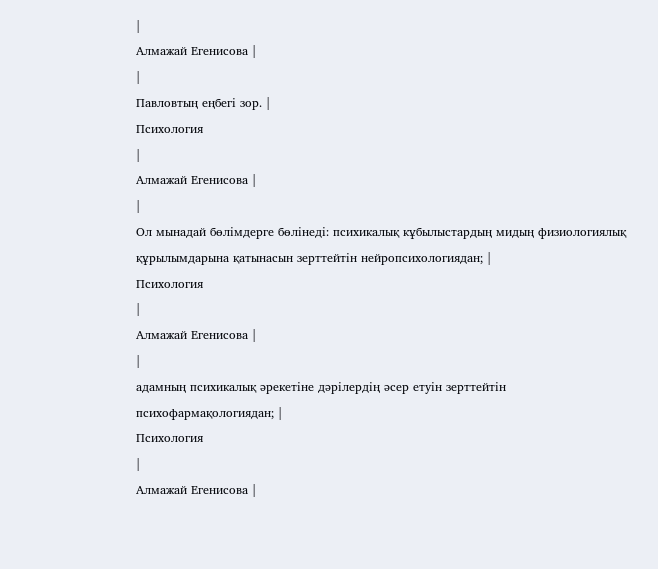|
Алмажай Егенисова |
|
Павловтың еңбегі зор. |
Психология
|
Алмажай Егенисова |
|
Ол мынадай бөлімдерге бөлінеді: психикалық кұбылыстардың мидың физиологиялық құрылымдарына қатынасын зерттейтін нейропсихологиядан; |
Психология
|
Алмажай Егенисова |
|
адамның психикалық әрекетіне дәрілердің әсер етуін зерттейтін психофармақологиядан; |
Психология
|
Алмажай Егенисова |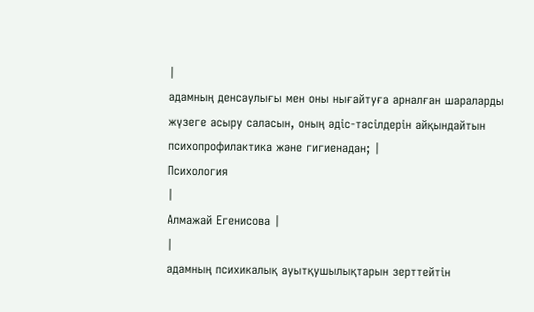|
адамның денсаулығы мен оны нығайтуға арналған шараларды жүзеге асыру саласын, оның әдіс-тәсілдерін айқындайтын психопрофилактика және гигиенадан; |
Психология
|
Алмажай Егенисова |
|
адамның психикалық ауытқушылықтарын зерттейтін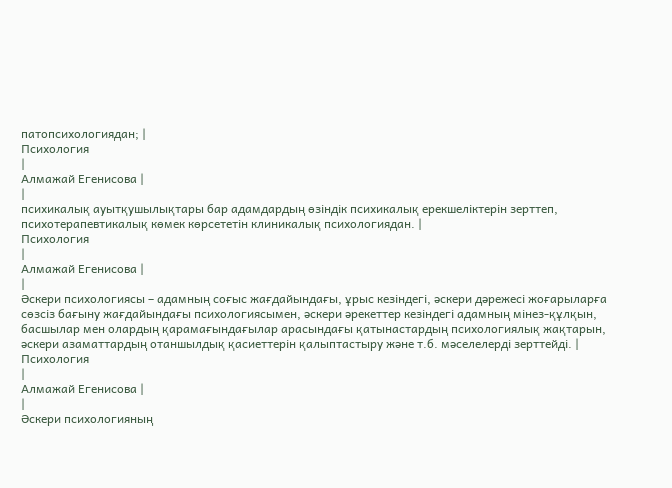патопсихологиядан; |
Психология
|
Алмажай Егенисова |
|
психикалық ауытқушылықтары бар адамдардың өзіндік психикалық ерекшеліктерін зерттеп, психотерапевтикалық көмек көрсететін клиникалық психологиядан. |
Психология
|
Алмажай Егенисова |
|
Әскери психологиясы – адамның соғыс жағдайындағы, ұрыс кезіндегі, әскери дәрежесі жоғарыларға сөзсіз бағыну жағдайындағы психологиясымен, әскери әрекеттер кезіндегі адамның мінез-құлқын, басшылар мен олардың қарамағындағылар арасындағы қатынастардың психологиялық жақтарын, әскери азаматтардың отаншылдық қасиеттерін қалыптастыру және т.б. мәселелерді зерттейді. |
Психология
|
Алмажай Егенисова |
|
Әскери психологияның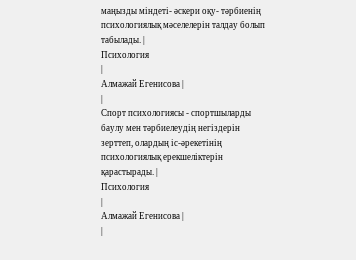маңызды міндеті- әскери оқу- тәрбиенің психологиялық мәселелерін талдау болып табылады. |
Психология
|
Алмажай Егенисова |
|
Спорт психологиясы - спортшыларды баулу мен тәрбиелеудің негіздерін зерттеп, олардың іс-әрекетінің психологиялық ерекшеліктерін қарастырады. |
Психология
|
Алмажай Егенисова |
|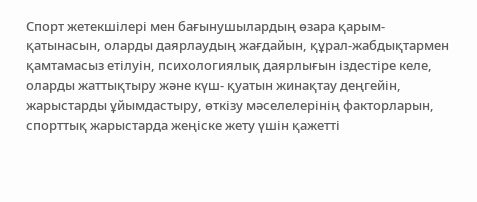Спорт жетекшілері мен бағынушылардың өзара қарым-қатынасын, оларды даярлаудың жағдайын, құрал-жабдықтармен қамтамасыз етілуін, психологиялық даярлығын іздестіре келе, оларды жаттықтыру және күш- қуатын жинақтау деңгейін, жарыстарды ұйымдастыру, өткізу мәселелерінің факторларын, спорттық жарыстарда жеңіске жету үшін қажетті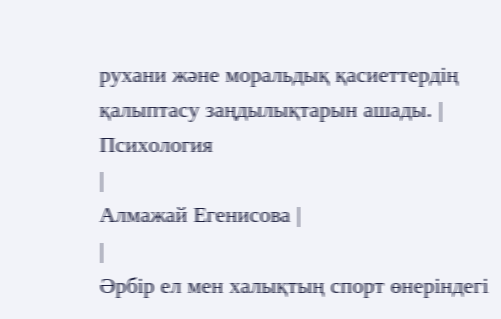рухани және моральдық қасиеттердің қалыптасу заңдылықтарын ашады. |
Психология
|
Алмажай Егенисова |
|
Әрбір ел мен халықтың спорт өнеріндегі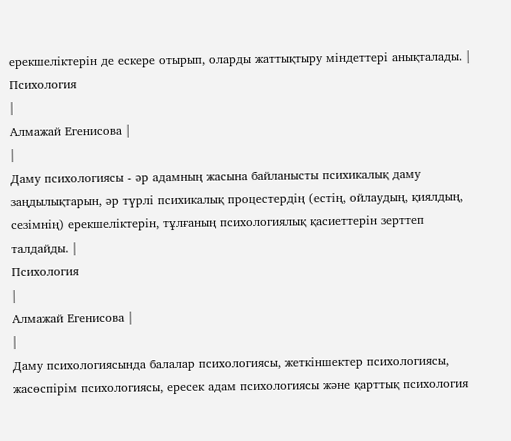ерекшеліктерін де ескере отырып, оларды жаттықтыру міндеттері анықталады. |
Психология
|
Алмажай Егенисова |
|
Даму психологиясы - әр адамның жасына байланысты психикалық даму заңдылықтарын, әр түрлі психикалық процестердің (естің, ойлаудың, қиялдың, сезімнің) ерекшеліктерін, тұлғаның психологиялық қасиеттерін зерттеп талдайды. |
Психология
|
Алмажай Егенисова |
|
Даму психологиясында балалар психологиясы, жеткіншектер психологиясы, жасөспірім психологиясы, ересек адам психологиясы және қарттық психология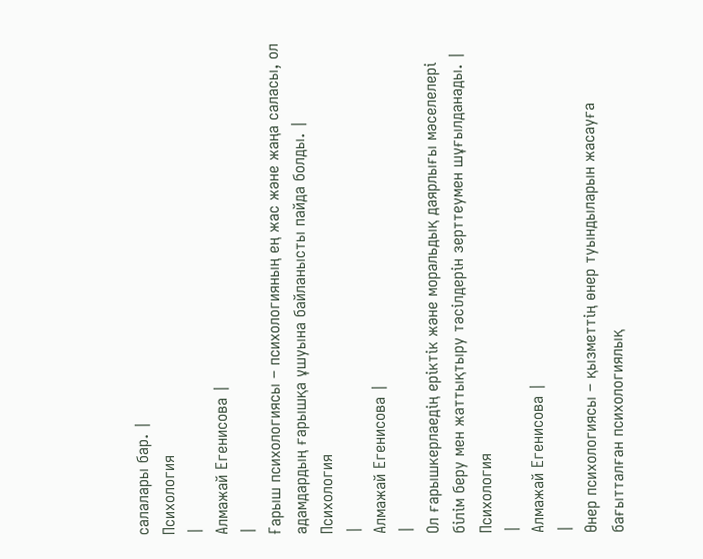салалары бар. |
Психология
|
Алмажай Егенисова |
|
Ғарыш психологиясы – психологияның ең жас және жаңа саласы, ол адамдардың ғарышқа ұшуына байланысты пайда болды. |
Психология
|
Алмажай Егенисова |
|
Ол ғарышкерлаедің еріктік және моральдық даярлығы мәселелері білім беру мен жаттықтыру тәсілдерін зерттеумен шұғылданады. |
Психология
|
Алмажай Егенисова |
|
Өнер психологиясы – қызметтің өнер туындыларын жасауға бағытталған психологиялық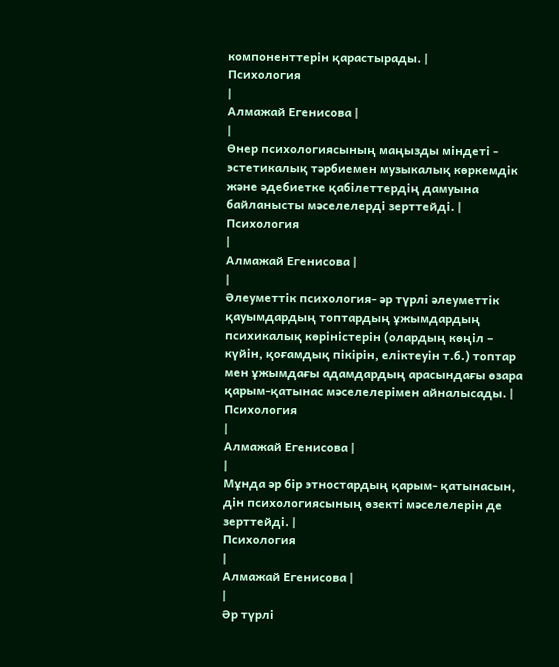компоненттерін қарастырады. |
Психология
|
Алмажай Егенисова |
|
Өнер психологиясының маңызды міндеті - эстетикалық тәрбиемен музыкалық көркемдік және әдебиетке қабілеттердің дамуына байланысты мәселелерді зерттейді. |
Психология
|
Алмажай Егенисова |
|
Әлеуметтік психология- әр түрлі әлеуметтік қауымдардың топтардың ұжымдардың психикалық көріністерін (олардың көңіл – күйін, қоғамдық пікірін, еліктеуін т.б.) топтар мен ұжымдағы адамдардың арасындағы өзара қарым-қатынас мәселелерімен айналысады. |
Психология
|
Алмажай Егенисова |
|
Мұнда әр бір этностардың қарым- қатынасын, дін психологиясының өзекті мәселелерін де зерттейді. |
Психология
|
Алмажай Егенисова |
|
Әр түрлі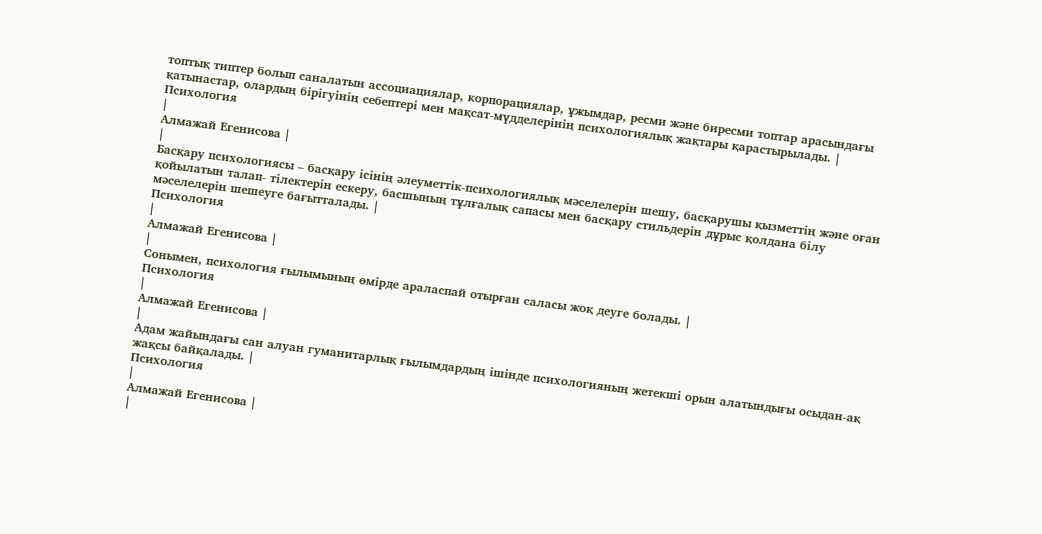топтық типтер болып саналатын ассоциациялар, корпорациялар, ұжымдар, ресми және биресми топтар арасындағы қатынастар, олардың бірігуінің себептері мен мақсат-мүдделерінің психологиялық жақтары қарастырылады. |
Психология
|
Алмажай Егенисова |
|
Басқару психологиясы – басқару ісінің әлеуметтік-психологиялық мәселелерін шешу, басқарушы қызметтің және оған қойылатын талап- тілектерін ескеру, басшының тұлғалық сапасы мен басқару стильдерін дұрыс қолдана білу мәселелерін шешеуге бағытталады. |
Психология
|
Алмажай Егенисова |
|
Сонымен, психология ғылымының өмірде араласпай отырған саласы жоқ деуге болады. |
Психология
|
Алмажай Егенисова |
|
Адам жайындағы сан алуан гуманитарлық ғылымдардың ішінде психологияның жетекші орын алатындығы осыдан-ақ жақсы байқалады. |
Психология
|
Алмажай Егенисова |
|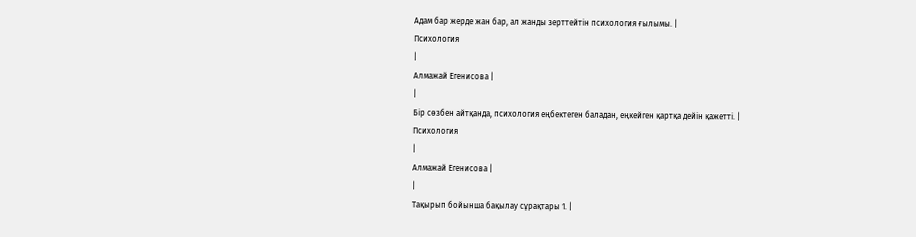Адам бар жерде жан бар, ал жанды зерттейтін психология ғылымы. |
Психология
|
Алмажай Егенисова |
|
Бір сөзбен айтқанда, психология еңбектеген баладан, еңкейген қартқа дейін қажетті. |
Психология
|
Алмажай Егенисова |
|
Тақырып бойынша бақылау сұрақтары 1. |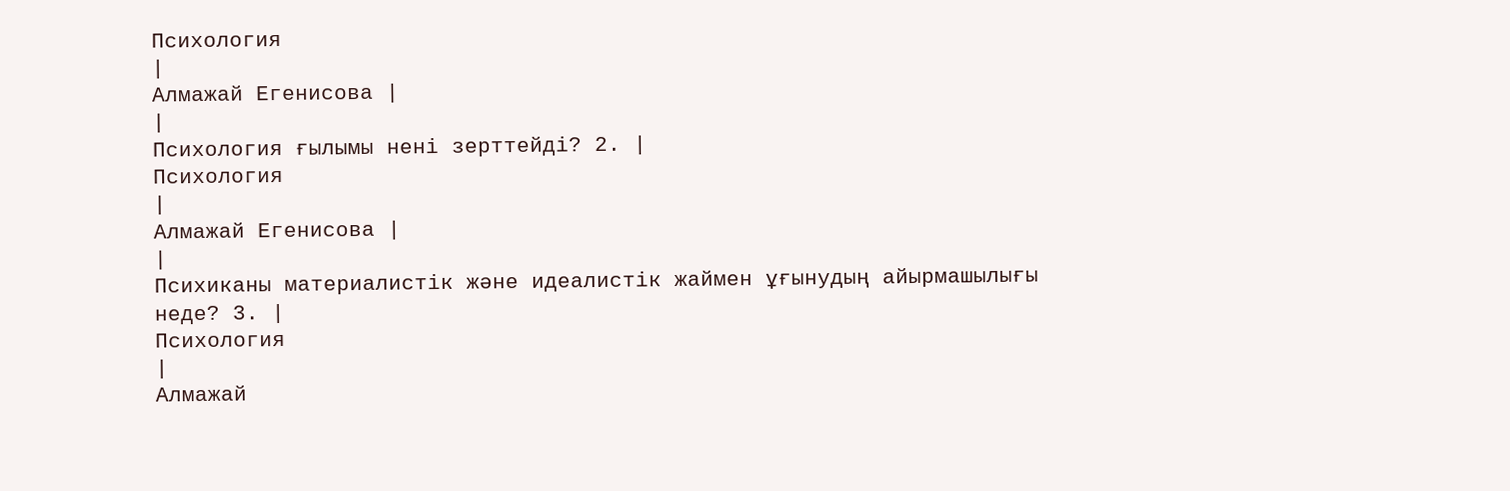Психология
|
Алмажай Егенисова |
|
Психология ғылымы нені зерттейді? 2. |
Психология
|
Алмажай Егенисова |
|
Психиканы материалистік және идеалистік жаймен ұғынудың айырмашылығы неде? 3. |
Психология
|
Алмажай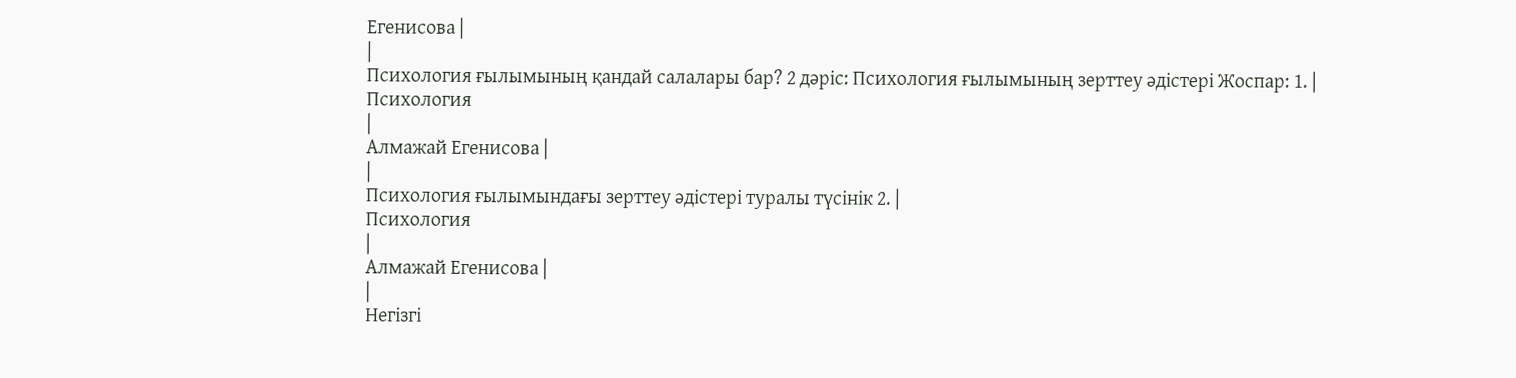Егенисова |
|
Психология ғылымының қандай салалары бар? 2 дәріс: Психология ғылымының зерттеу әдістері Жоспар: 1. |
Психология
|
Алмажай Егенисова |
|
Психология ғылымындағы зерттеу әдістері туралы түсінік 2. |
Психология
|
Алмажай Егенисова |
|
Негізгі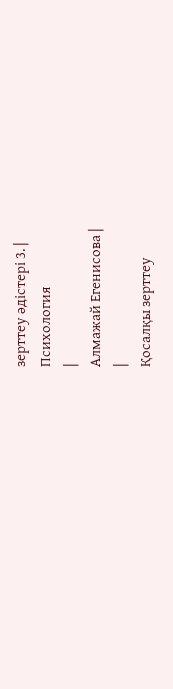зерттеу әдістері 3. |
Психология
|
Алмажай Егенисова |
|
Қосалқы зерттеу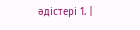әдістері 1. |